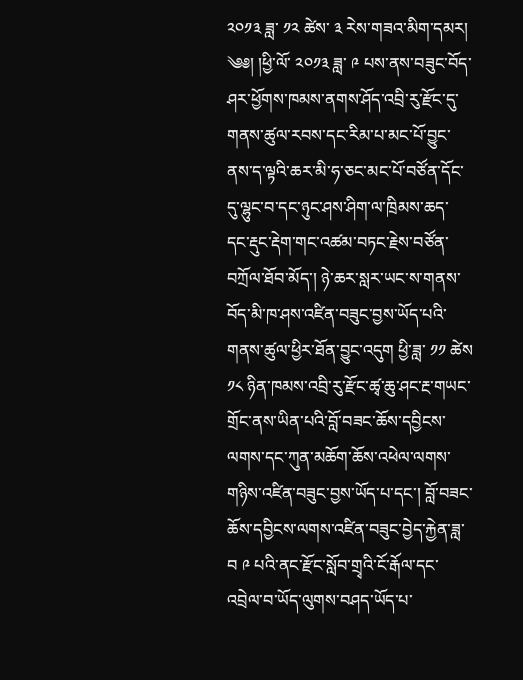༢༠༡༣ ཟླ་ ༡༢ ཚེས་ ༣ རེས་གཟའ་མིག་དམར།
༄༅། །ཕྱི་ལོ་ ༢༠༡༣ ཟླ་ ༩ པས་ནས་བཟུང་བོད་ཤར་ཕྱོགས་ཁམས་ནགས་ཤོད་འབྲི་རུ་རྫོང་དུ་གནས་ཚུལ་རབས་དང་རིམ་པ་མང་པོ་བྱུང་ནས་ད་ལྟའི་ཆར་མི་ཧ་ཅང་མང་པོ་བཙོན་དོང་དུ་ལྷུང་བ་དང་ཉུང་ཤས་ཤིག་ལ་ཁྲིམས་ཆད་དང་རྡུང་རྡེག་གང་འཚམ་བཏང་རྗེས་བཙོན་བཀྲོལ་ཐོབ་མོད་། ཉེ་ཆར་སླར་ཡང་ས་གནས་བོད་མི་ཁ་ཤས་འཛིན་བཟུང་བྱས་ཡོད་པའི་གནས་ཚུལ་ཕྱིར་ཐོན་བྱུང་འདུག ཕྱི་ཟླ་ ༡༡ ཚེས ༡༨ ཉིན་ཁམས་འབྲི་རུ་རྫོང་ཚྭ་ཆུ་ཤང་རྔ་གཡང་གྲོང་ནས་ཡིན་པའི་བློ་བཟང་ཆོས་དབྱིངས་ལགས་དང་ཀུན་མཆོག་ཆོས་འཕེལ་ལགས་གཉིས་འཛིན་བཟུང་བྱས་ཡོད་པ་དང་། བློ་བཟང་ཆོས་དབྱིངས་ལགས་འཛིན་བཟུང་བྱེད་རྐྱེན་ཟླ་བ ༩ པའི་ནང་རྫོང་སློབ་གྲྭའི་ངོ་རྒོལ་དང་འབྲེལ་བ་ཡོད་ལུགས་བཤད་ཡོད་པ་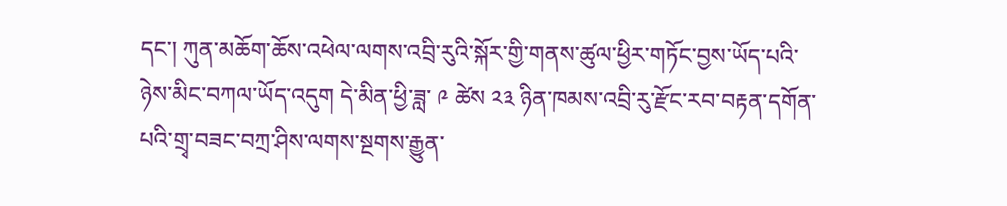དང་། ཀུན་མཆོག་ཆོས་འཕེལ་ལགས་འབྲི་རུའི་སྐོར་གྱི་གནས་ཚུལ་ཕྱིར་གཏོང་བྱས་ཡོད་པའི་ཉེས་མིང་བཀལ་ཡོད་འདུག དེ་མིན་ཕྱི་ཟླ་ ༩ ཚེས ༢༣ ཉིན་ཁམས་འབྲི་རུ་རྫོང་རབ་བརྟན་དགོན་པའི་གྲྭ་བཟང་བཀྲ་ཤིས་ལགས་སྔགས་རྒྱུན་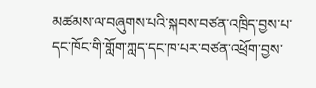མཚམས་ལ་བཞུགས་པའི་སྐབས་བཙན་འཁྲིད་བྱས་པ་དང་ཁོང་གི་གློག་ཀླད་དང་ཁ་པར་བཙན་འཕྲོག་བྱས་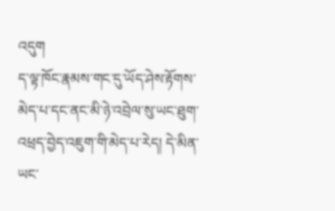འདུག
ད་ལྟ་ཁོང་རྣམས་གང་དུ་ཡོད་ཤེས་རྟོགས་མེད་པ་དང་ནང་མི་ཉེ་འབྲེལ་སུ་ཡང་ཐུག་འཕྲད་བྱེད་འཇུག་གི་མེད་པ་རེད། དེ་མིན་ཡང་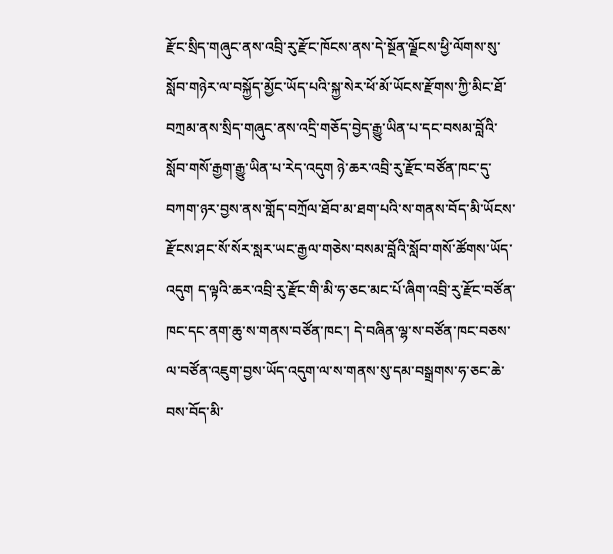རྫོང་སྲིད་གཞུང་ནས་འབྲི་རུ་རྫོང་ཁོངས་ནས་དེ་སྔོན་ལྗོངས་ཕྱི་ལོགས་སུ་སློབ་གཉེར་ལ་བསྐྱོད་མྱོང་ཡོད་པའི་སྐྱ་སེར་ཕོ་མོ་ཡོངས་རྫོགས་ཀྱི་མིང་ཐོ་བཀྲམ་ནས་སྲིད་གཞུང་ནས་འདྲི་གཅོད་བྱེད་རྒྱུ་ཡིན་པ་དང་བསམ་བློའི་སློབ་གསོ་རྒྱག་རྒྱུ་ཡིན་པ་རེད་འདུག ཉེ་ཆར་འབྲི་རུ་རྫོང་བཙོན་ཁང་དུ་བཀག་ཉར་བྱས་ནས་གློད་བཀྲོལ་ཐོབ་མ་ཐག་པའི་ས་གནས་བོད་མི་ཡོངས་རྫོངས་ཤང་སོ་སོར་སླར་ཡང་རྒྱལ་གཅེས་བསམ་བློའི་སློབ་གསོ་ཚོགས་ཡོད་འདུག ད་ལྟའི་ཆར་འབྲི་རུ་རྫོང་གི་མི་ཧ་ཅང་མང་པོ་ཞིག་འབྲི་རུ་རྫོང་བཙོན་ཁང་དང་ནག་ཆུ་ས་གནས་བཙོན་ཁང་། དེ་བཞིན་ལྷ་ས་བཙོན་ཁང་བཅས་ལ་བཙོན་འཇུག་བྱས་ཡོད་འདུག་ལ་ས་གནས་སུ་དམ་བསྒྲགས་ཧ་ཅང་ཆེ་བས་བོད་མི་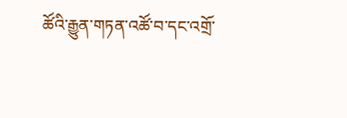ཚོའི་རྒྱུན་གཏན་འཚོ་བ་དང་འགྲོ་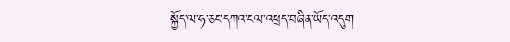སྐྱོད་ལ་ཧ་ཅང་དཀའ་ངལ་འཕྲད་བཞིན་ཡོད་འདུག